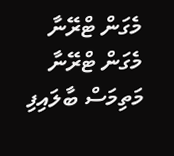މެގަން ޓްރޭނާ
މެގަން ޓްރޭނާ މަތިމަސް ބާލައިފި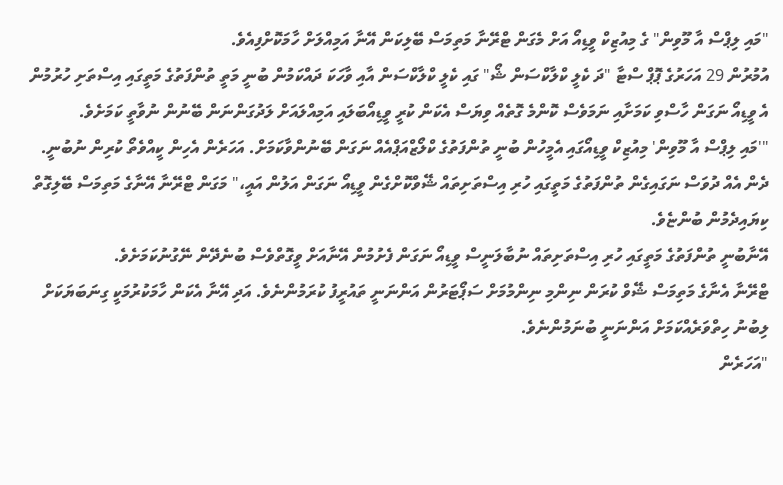"މައި ލިޕްސް އާ މޫވިން" ގެ މިއުޒިކް ވީޑިއޯ އަށް މެގަން ޓްރޭނާ މަތިމަސް ބޭލިކަން އޭނާ އަމިއްލަށް ހާމަކޮށްފިއެވެ.
އުމުރުން 29 އަހަރުގެ ޕޮޕް ސްޓާ "ދަ ކެލީ ކްލާކްސަން ޝޯ" ގައި ކެލީ ކްލާކްސަން އާއި ވާހަކަ ދައްކަމުން ބުނީ މަތީ ތުންފަތުގެ މަތީގައި އިސްތަށި ހުރުމުން އެ ވީޑިއޯ ނަގަން ހާސްވި ކަމަށާއި ނަމަވެސް ކޮންމެ ގޮތެއް ވިޔަސް އެކަން ކުރީ ވީޑިއޯބަލައި އަމިއްލައަށް ލަދުގަންނަން ބޭނުން ނުވާތީ ކަމަށެވެ.
"'މައި ލިޕްސް އާ މޫވިން' މިއުޒިކް ވީޑިއޯގައި އެމީހުން ބުނީ ތުންފަތުގެ ކްލޯޒްއަޕްއެއް ނަގަން ބޭނުންވާކަމަށް. އަހަރެން އެހިން ކީއްވެތޯ ކުރިން ނުބުނީ. ދެން އެއް ދުވަސް ނަގައިގެން ތުންފަތުގެ މަތީގައި ހުރި އިސްތަށިތައް ޝޭވްކޮށްގެން ވީޑިއޯ ނަގަން އަލުން އައީ،" މަގަން ޓްރޭނާ އޭނާގެ މަތިމަސް ބޭލިގޮތް ކިޔައިދެމުން ބުންޏެވެ.
އޭނާބުނީ ތުންފަތުގެ މަތީގައި ހުރި އިސްތަށިތައް ނުބާލަނީސް ވީޑިއޯ ނަގަން ފެށުމުން އޭނާއަށް ވީގޮތްވެސް ބުނެދޭން ނޭގުނުކަމަށެވެ.
ޓްރޭނާ އެނާގެ މަތިމަސް ޝޭވް ކުރަން ނިންމި ނިންމުމަށް ސަޕޯޓަރުން އަންނަނީ ތައުރީފު ކުރަމުންނެވެ. އަދި އޭނާ އެކަން ހާމަކުރުމަކީ ގިނަބަޔަކަށް ލިބުނު ހިތްވަރެއްކަމަށް އަންނަނީ ބުނަމުންނެވެ.
"އަހަރެން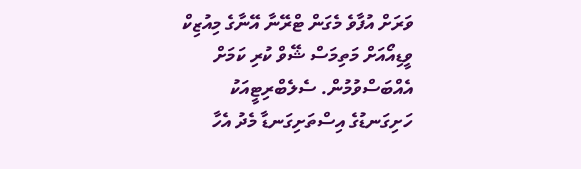ވަރަށް އުފާވެ މެގަން ޓްރޭނާ އޭނާގެ މިއުޒިކް ވީޑިއޯއަށް މަތިމަސް ޝޭވް ކުރި ކަމަށް އެއްބަސްވުމުން. ސެލެބްރިޓީއަކު ހަށިގަނޑުގެ އިސްތަށިގަނޑާ މެދު އެހާ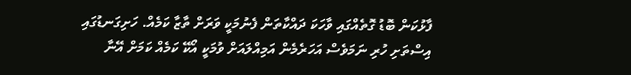ފާޅުކަން ބޮޑު ގޮތެއްގައި ވާހަކަ ދައްކާތަން ފެނުމަކީ ވަރަށް ތާޒާ ކަމެއް. ހަށިގަނޑުގައި އިސްތަށި ހުރި ނަމަވެސް އަހަރެމެން އަމިއްލައަށް ވުމަކީ އޯކޭ ކަމެއް ކަމަށް އޭނާ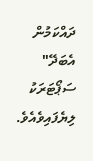ދައްކަމުން އެބަދޭ" ސަޕޯޓަރަކު ލިޔެފައިވެއެވެ.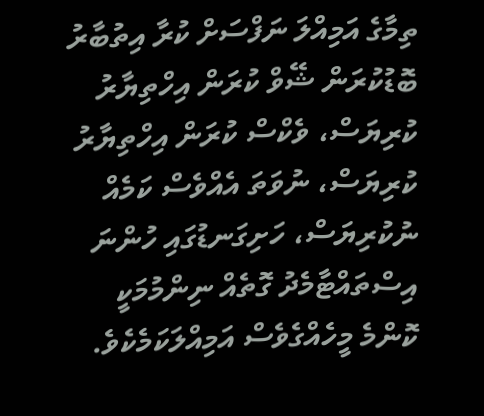ތިމާގެ އަމިއްލަ ނަފްސަށް ކުރާ އިތުބާރު ބޮޑުކުރަން ޝޭވް ކުރަން އިހްތިޔާރު ކުރިޔަސް، ވެކްސް ކުރަން އިހްތިޔާރު ކުރިޔަސް، ނުވަތަ އެއްވެސް ކަމެއް ނުކުރިޔަސް، ހަށިގަނޑުގައި ހުންނަ އިސްތައްޓާމެދު ގޮތެއް ނިންމުމަކީ ކޮންމެ މީހެއްގެވެސް އަމިއްލަކަމެކެވެ.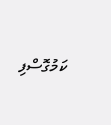ކަމުގޮސްފި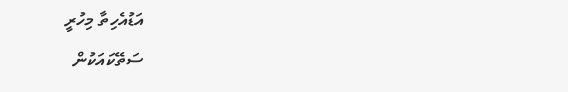އަޑުއެހިތާ މިހުރީ
ސަތޭކައަކުން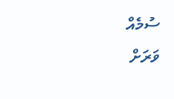ސުމެއް
ވަރަށް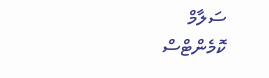ސަލާމް
ކޮމެންޓްސް